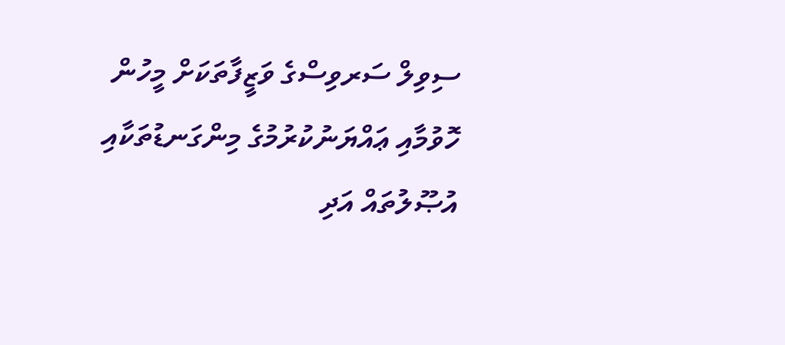ސިވިލް ސަރވިސްގެ ވަޒީފާތަކަށް މީހުން ހޮވުމާއި ޢައްޔަނުކުރުމުގެ މިންގަނޑުތަކާއި އުޞޫލުތައް އަދި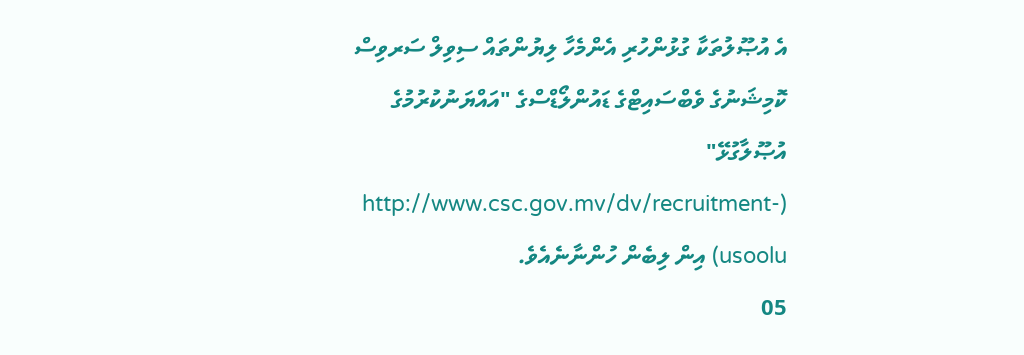އެ އުޞޫލުތަކާ ގުޅުންހުރި އެންމެހާ ލިޔުންތައް ސިވިލް ސަރވިސް ކޮމިޝަނުގެ ވެބްސައިޓްގެ ޑައުންލޯޑްސްގެ "އައްޔަނުކުރުމުގެ އުޞޫލާގުޅޭ" (http://www.csc.gov.mv/dv/recruitment-usoolu) އިން ލިބެން ހުންނާނެއެވެ.
05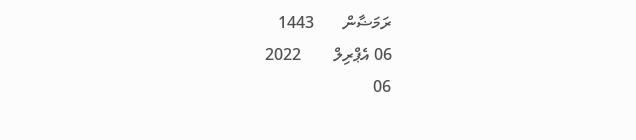ރަމަޟާން       1443
06 އެޕްރިލް        2022
06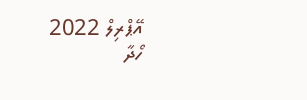އޭޕްރިލް 2022
ހޯދާ